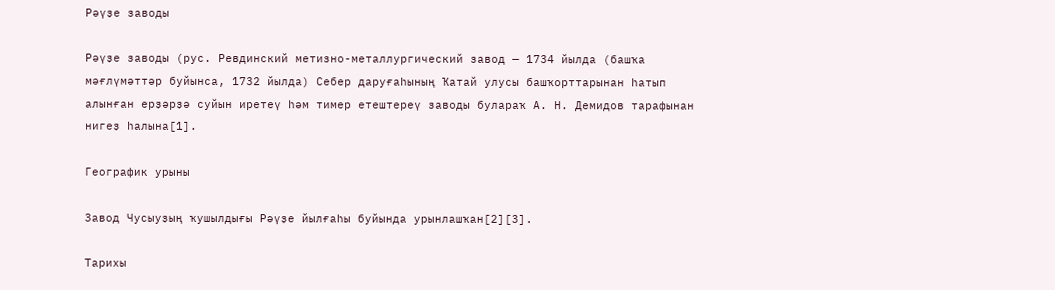Рәүҙе заводы

Рәүҙе заводы (рус. Ревдинский метизно-металлургический завод — 1734 йылда (башҡа мәғлүмәттәр буйынса, 1732 йылда) Себер даруғаһының Ҡатай улусы башҡорттарынан һатып алынған ерҙәрҙә суйын иретеү һәм тимер етештереү заводы булараҡ А. Н. Демидов тарафынан нигеҙ һалына[1].

Географик урыны

Завод Чусыуҙың ҡушылдығы Рәүҙе йылғаһы буйында урынлашҡан[2][3].

Тарихы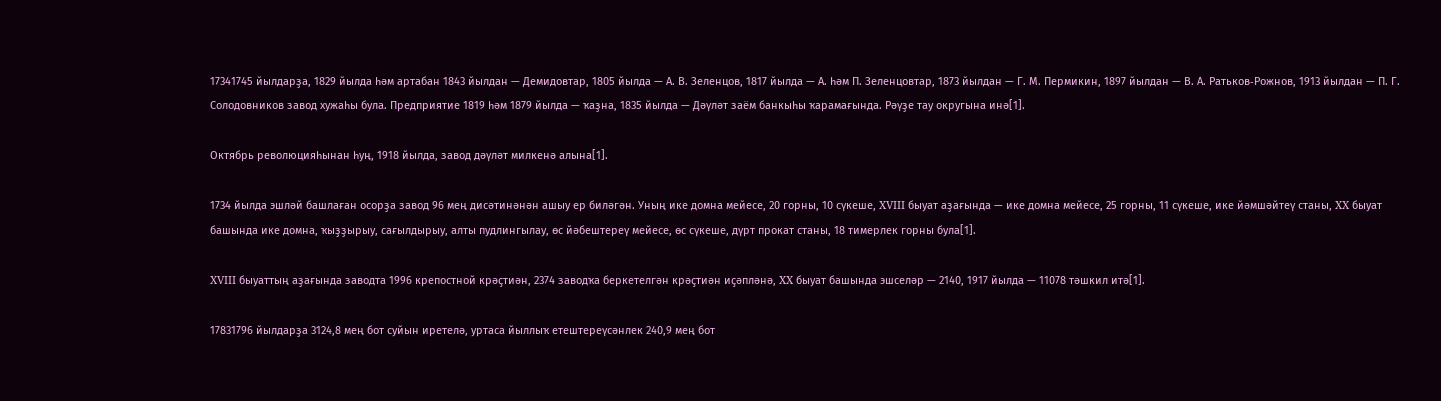17341745 йылдарҙа, 1829 йылда һәм артабан 1843 йылдан — Демидовтар, 1805 йылда — А. В. Зеленцов, 1817 йылда — А. һәм П. Зеленцовтар, 1873 йылдан — Г. М. Пермикин, 1897 йылдан — В. А. Ратьков‑Рожнов, 1913 йылдан — П. Г. Солодовников завод хужаһы була. Предприятие 1819 һәм 1879 йылда — ҡаҙна, 1835 йылда — Дәүләт заём банкыһы ҡарамағында. Рәүҙе тау округына инә[1].

Октябрь революцияһынан һуң, 1918 йылда, завод дәүләт милкенә алына[1].

1734 йылда эшләй башлаған осорҙа завод 96 мең дисәтинәнән ашыу ер биләгән. Уның ике домна мейесе, 20 горны, 10 сүкеше, XVIII быуат аҙағында — ике домна мейесе, 25 горны, 11 сүкеше, ике йәмшәйтеү станы, XX быуат башында ике домна, ҡыҙҙырыу, сағылдырыу, алты пудлингылау, өс йәбештереү мейесе, өс сүкеше, дүрт прокат станы, 18 тимерлек горны була[1].

XVIII быуаттың аҙағында заводта 1996 крепостной крәҫтиән, 2374 заводҡа беркетелгән крәҫтиән иҫәпләнә, XX быуат башында эшселәр — 2140, 1917 йылда — 11078 тәшкил итә[1].

17831796 йылдарҙа 3124,8 мең бот суйын иретелә, уртаса йыллыҡ етештереүсәнлек 240,9 мең бот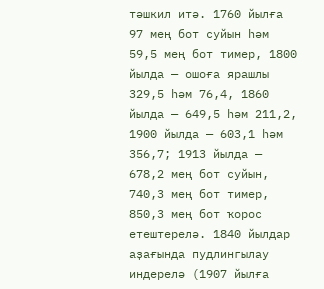тәшкил итә. 1760 йылға 97 мең бот суйын һәм 59,5 мең бот тимер, 1800 йылда — ошоға ярашлы 329,5 һәм 76,4, 1860 йылда — 649,5 һәм 211,2, 1900 йылда — 603,1 һәм 356,7; 1913 йылда — 678,2 мең бот суйын, 740,3 мең бот тимер, 850,3 мең бот ҡорос етештерелә. 1840 йылдар аҙағында пудлингылау индерелә (1907 йылға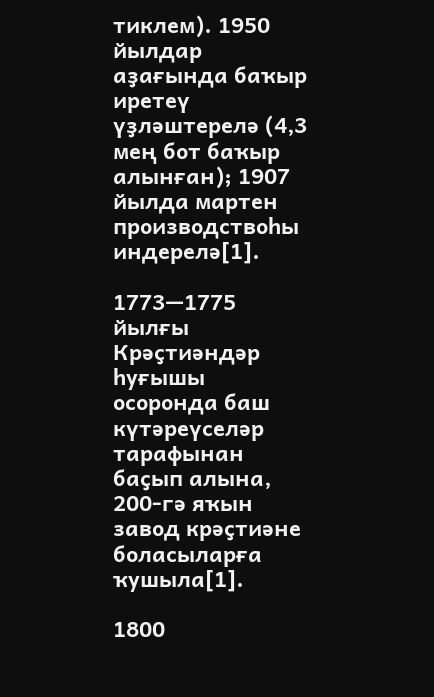тиклем). 1950 йылдар аҙағында баҡыр иретеү үҙләштерелә (4,3 мең бот баҡыр алынған); 1907 йылда мартен производствоһы индерелә[1].

1773—1775 йылғы Крәҫтиәндәр һуғышы осоронда баш күтәреүселәр тарафынан баҫып алына, 200‑гә яҡын завод крәҫтиәне боласыларға ҡушыла[1].

1800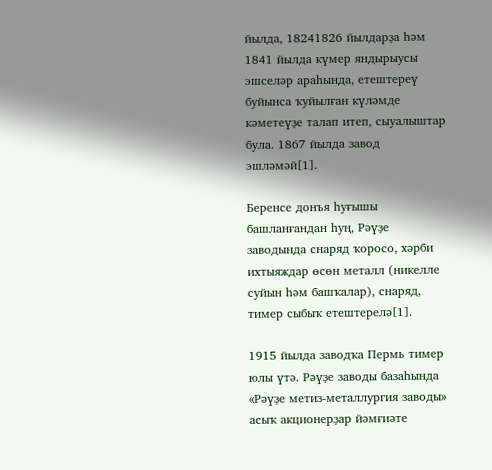йылда, 18241826 йылдарҙа һәм 1841 йылда күмер яндырыусы эшселәр араһында, етештереү буйынса ҡуйылған күләмде кәметеүҙе талап итеп, сыуалыштар була. 1867 йылда завод эшләмәй[1].

Беренсе донъя һуғышы башланғандан һуң, Рәүҙе заводында снаряд ҡоросо, хәрби ихтыяждар өсөн металл (никелле суйын һәм башҡалар), снаряд, тимер сыбыҡ етештерелә[1].

1915 йылда заводҡа Пермь тимер юлы үтә. Рәүҙе заводы базаһында «Рәүҙе метиз‑металлургия заводы» асыҡ акционерҙар йәмғиәте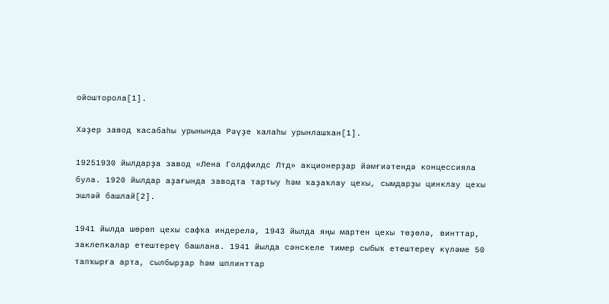ойошторола[1].

Хәҙер завод ҡасабаһы урынында Рәүҙе ҡалаһы урынлашҡан[1].

19251930 йылдарҙа завод «Лена Голдфилдс Лтд» акционерҙар йәмғиәтендә концессияла була. 1920 йылдар аҙағында заводта тартыу һәм ҡаҙаҡлау цехы, сымдарҙы цинклау цехы эшләй башлай[2].

1941 йылда шөрөп цехы сафҡа индерелә, 1943 йылда яңы мартен цехы төҙөлә, винттар, заклепкалар етештереү башлана. 1941 йылда сәнскеле тимер сыбыҡ етештереү күләме 50 тапҡырға арта, сылбырҙар һәм шплинттар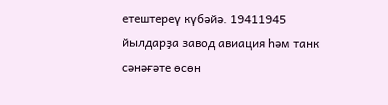етештереү күбәйә. 19411945 йылдарҙа завод авиация һәм танк сәнәғәте өсөн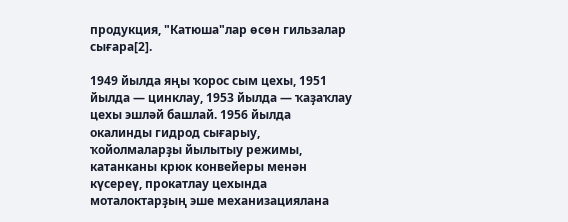продукция, "Катюша"лар өсөн гильзалар сығара[2].

1949 йылда яңы ҡорос сым цехы, 1951 йылда — цинклау, 1953 йылда — ҡаҙаҡлау цехы эшләй башлай. 1956 йылда окалинды гидрод сығарыу, ҡойолмаларҙы йылытыу режимы, катанканы крюк конвейеры менән күсереү, прокатлау цехында моталоктарҙың эше механизациялана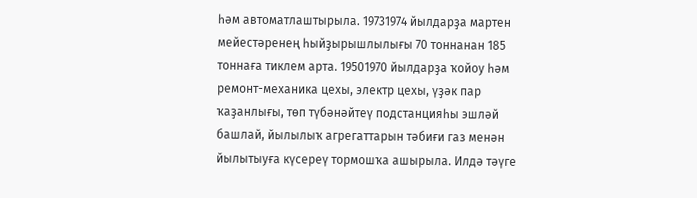һәм автоматлаштырыла. 19731974 йылдарҙа мартен мейестәренең һыйҙырышлылығы 70 тоннанан 185 тоннаға тиклем арта. 19501970 йылдарҙа ҡойоу һәм ремонт-механика цехы, электр цехы, үҙәк пар ҡаҙанлығы, төп түбәнәйтеү подстанцияһы эшләй башлай, йылылыҡ агрегаттарын тәбиғи газ менән йылытыуға күсереү тормошҡа ашырыла. Илдә тәүге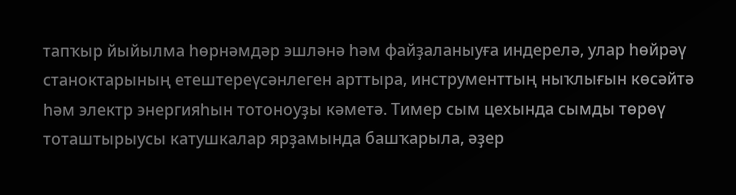тапҡыр йыйылма һөрнәмдәр эшләнә һәм файҙаланыуға индерелә, улар һөйрәү станоктарының етештереүсәнлеген арттыра, инструменттың ныҡлығын көсәйтә һәм электр энергияһын тотоноуҙы кәметә. Тимер сым цехында сымды төрөү тоташтырыусы катушкалар ярҙамында башҡарыла, әҙер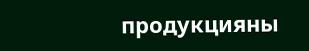продукцияны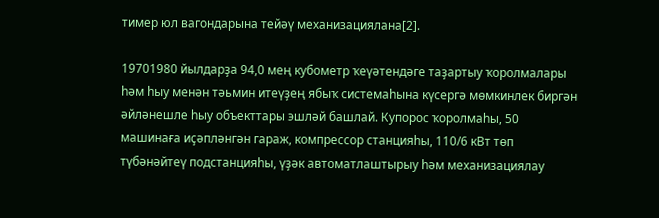тимер юл вагондарына тейәү механизациялана[2].

19701980 йылдарҙа 94,0 мең кубометр ҡеүәтендәге таҙартыу ҡоролмалары һәм һыу менән тәьмин итеүҙең ябыҡ системаһына күсергә мөмкинлек биргән әйләнешле һыу объекттары эшләй башлай. Купорос ҡоролмаһы, 50 машинаға иҫәпләнгән гараж, компрессор станцияһы, 110/6 кВт төп түбәнәйтеү подстанцияһы, үҙәк автоматлаштырыу һәм механизациялау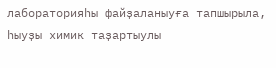лабораторияһы файҙаланыуға тапшырыла, һыуҙы химик таҙартыулы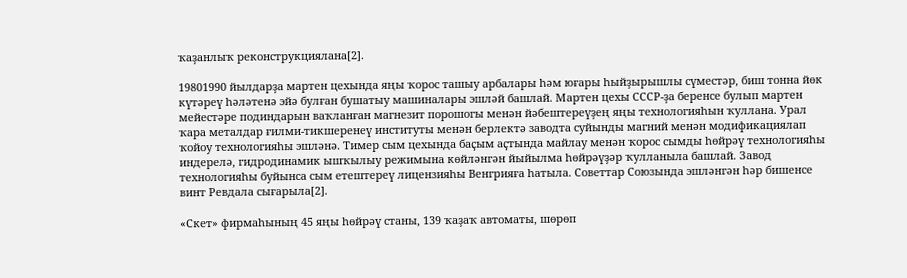ҡаҙанлыҡ реконструкциялана[2].

19801990 йылдарҙа мартен цехында яңы ҡорос ташыу арбалары һәм юғары һыйҙырышлы сүместәр, биш тонна йөк күтәреү һәләтенә эйә булған бушатыу машиналары эшләй башлай. Мартен цехы СССР-ҙа беренсе булып мартен мейестәре подиндарын ваҡланған магнезит порошогы менән йәбештереүҙең яңы технологияһын ҡуллана. Урал ҡара металдар ғилми-тикшеренеү институты менән берлектә заводта суйынды магний менән модификациялап ҡойоу технологияһы эшләнә. Тимер сым цехында баҫым аҫтында майлау менән ҡорос сымды һөйрәү технологияһы индерелә, гидродинамик ышҡылыу режимына көйләнгән йыйылма һөйрәүҙәр ҡулланыла башлай. Завод технологияһы буйынса сым етештереү лицензияһы Венгрияға һатыла. Советтар Союзында эшләнгән һәр бишенсе винт Ревдала сығарыла[2].

«Скет» фирмаһының 45 яңы һөйрәү станы, 139 ҡаҙаҡ автоматы, шөрөп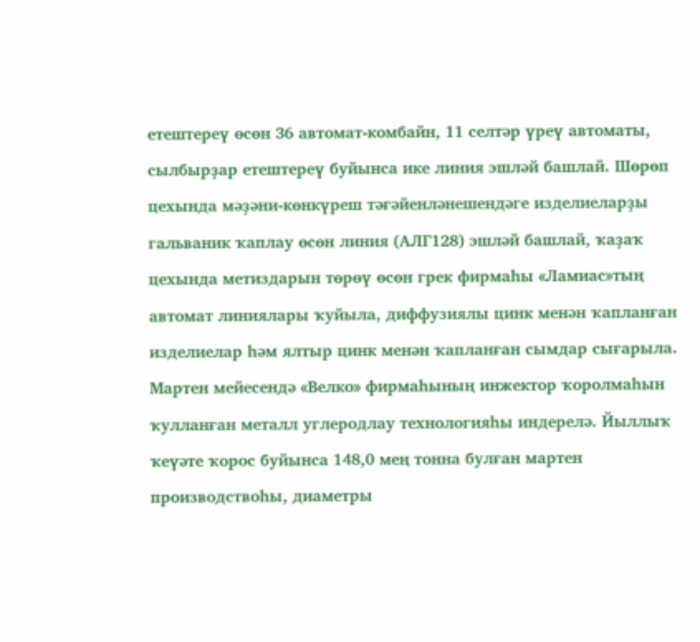етештереү өсөн 36 автомат-комбайн, 11 селтәр үреү автоматы, сылбырҙар етештереү буйынса ике линия эшләй башлай. Шөрөп цехында мәҙәни-көнкүреш тәғәйенләнешендәге изделиеларҙы гальваник ҡаплау өсөн линия (АЛГ128) эшләй башлай, ҡаҙаҡ цехында метиздарын төрөү өсөн грек фирмаһы «Ламиас»тың автомат линиялары ҡуйыла, диффузиялы цинк менән ҡапланған изделиелар һәм ялтыр цинк менән ҡапланған сымдар сығарыла. Мартен мейесендә «Велко» фирмаһының инжектор ҡоролмаһын ҡулланған металл углеродлау технологияһы индерелә. Йыллыҡ ҡеүәте ҡорос буйынса 148,0 мең тонна булған мартен производствоһы, диаметры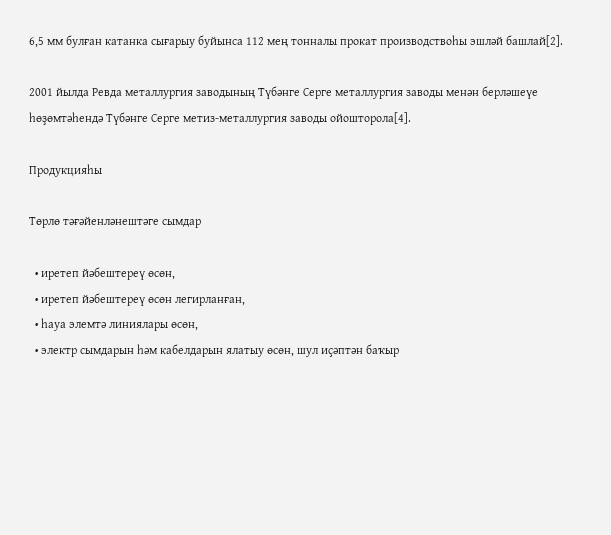6,5 мм булған катанка сығарыу буйынса 112 мең тонналы прокат производствоһы эшләй башлай[2].

2001 йылда Ревда металлургия заводының Түбәнге Серге металлургия заводы менән берләшеүе һөҙөмтәһендә Түбәнге Серге метиз-металлургия заводы ойошторола[4].

Продукцияһы

Төрлө тәғәйенләнештәге сымдар

  • иретеп йәбештереү өсөн,
  • иретеп йәбештереү өсөн легирланған,
  • һауа элемтә линиялары өсөн,
  • электр сымдарын һәм кабелдарын ялатыу өсөн, шул иҫәптән баҡыр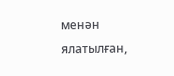менән ялатылған,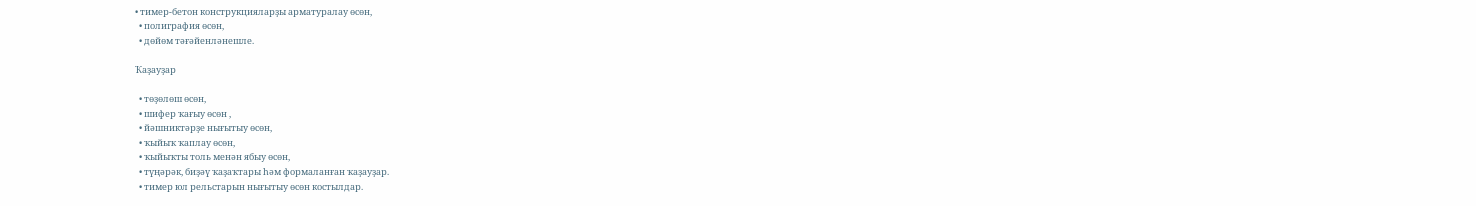• тимер-бетон конструкцияларҙы арматуралау өсөн,
  • полиграфия өсөн,
  • дөйөм тәғәйенләнешле.

Ҡаҙауҙар

  • төҙөлөш өсөн,
  • шифер ҡағыу өсөн ,
  • йәшниктәрҙе нығытыу өсөн,
  • ҡыйыҡ ҡаплау өсөн,
  • ҡыйыҡты толь менән ябыу өсөн,
  • түңәрәк, биҙәү ҡаҙаҡтары һәм формаланған ҡаҙауҙар.
  • тимер юл рельстарын нығытыу өсөн костылдар.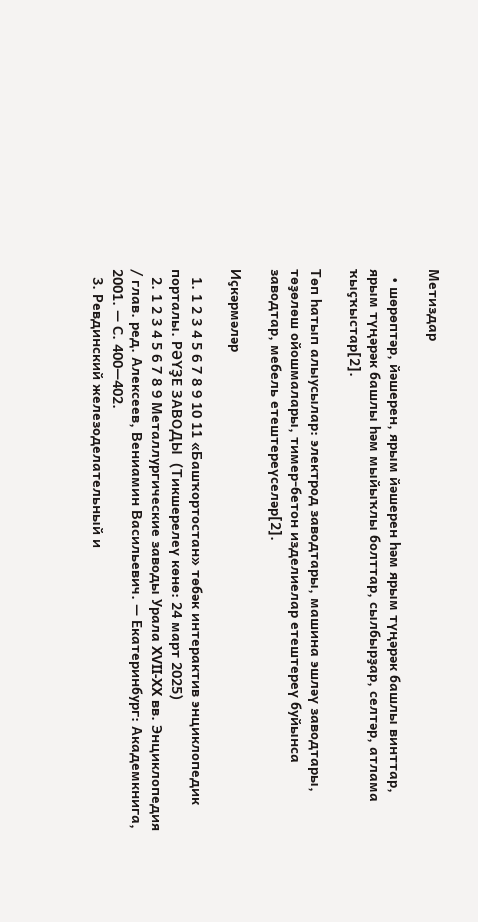Метиздар

  • шөрөптәр, йәшерен, ярым йәшерен һәм ярым түңәрәк башлы винттар, ярым түңәрәк башлы һәм мыйыҡлы болттар, сылбырҙар, селтәр, атлама ҡыҫҡыстар[2].

Төп һатып алыусылар: электрод заводтары, машина эшләү заводтары, төҙөлөш ойошмалары, тимер-бетон изделиелар етештереү буйынса заводтар, мебель етештереүселәр[2].

Иҫкәрмәләр

  1. 1 2 3 4 5 6 7 8 9 10 11 «Башҡортостан» төбәк интерактив энциклопедик порталы. РӘҮҘЕ ЗАВОДЫ  (Тикшерелеү көнө: 24 март 2025)
  2. 1 2 3 4 5 6 7 8 9 Металлургические заводы Урала XVII-XX вв. Энциклопедия / глав. ред. Алексеев, Вениамин Васильевич. — Екатеринбург: Академкнига, 2001. — С. 400—402.
  3. Ревдинский железоделательный и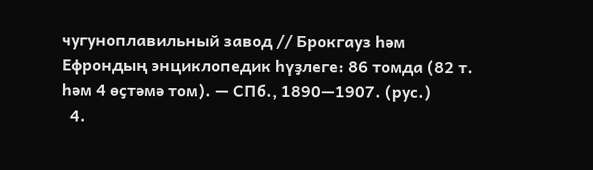чугуноплавильный завод // Брокгауз һәм Ефрондың энциклопедик һүҙлеге: 86 томда (82 т. һәм 4 өҫтәмә том). — СПб., 1890—1907. (рус.)
  4.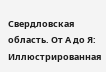Свердловская область. От А до Я: Иллюстрированная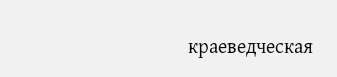краеведческая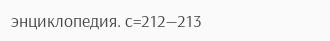энциклопедия. с=212—213